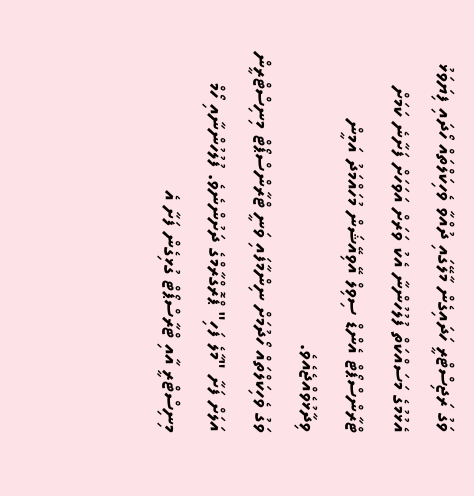ވަގު ރަޖިސްޓްރީ ހަދައިގެން މާލޭގައި ދުއްވާ ވެހިކަލްތައް ހޯދައި ފިޔަވަޅު އެޅުމުގެ މަސައްކަތް ފުލުހުންނާ އެކު ވަރަށް އަވަހަށް ފަށާނެ ކަމަށް ޓްރާންސްޕޯޓް އެންޑް ސިވިލް އޭވިއޭޝަން މުހައްމަދު އަމީން ވިދާޅުވެއްޖެއެވެ.
ވަގު ވެހިކަލްތައް ހޯދުމަށް ނިންމާފައި ވަނީ ޓްރާންސްޕޯޓް މިނިސްޓްރީން އަލަށް ފަށާ "މާލެ ފަހި" ޕްރޮގްރާމްގެ ދަށުންނެވެ. ފުލުހުންނާއި ހޯމް މިނިސްޓްރީ އާއި ޓްރާސްޕޯޓް ގުޅިގެން ފަށާ އެ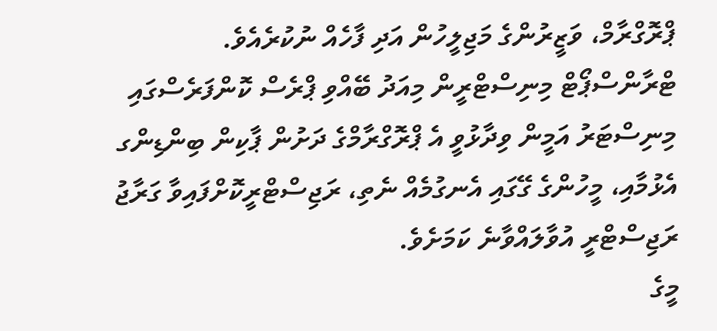ޕްރޮގްރާމް، ވަޒީރުންގެ މަޖިލީހުން އަދި ފާހެއް ނުކުރެއެވެ.
ޓްރާންސްޕޯޓް މިނިސްޓްރީން މިއަދު ބޭއްވި ޕްރެސް ކޮންފަރެސްގައި މިނިސްޓަރު އަމީން ވިދާޅުވީ އެ ޕްރޮގްރާމްގެ ދަށުން ޕާކިން ބިންޑިންގ އެޅުމާއި، މީހުންގެ ގޭގައި އެނގުމެއް ނެތި، ރަޖިސްޓްރީކޮށްފައިވާ ގަރާޖު ރަޖިސްޓްރީ އުވާލައްވާނެ ކަމަށެވެ.
މީގެ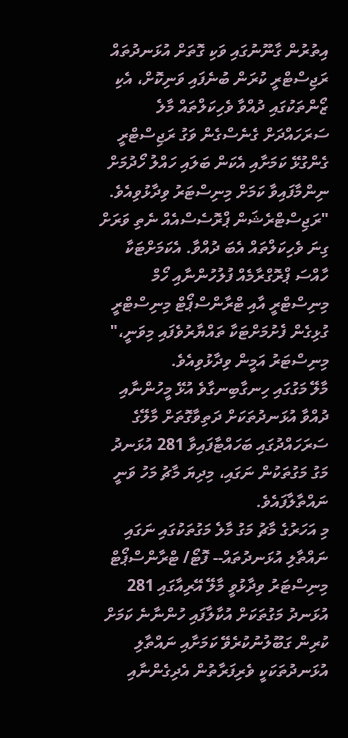އިތުރުން ގާނޫނުގައި ވަކި ގޮތަށް އުޅަނދުތައް ރަޖިސްޓްރީ ކުރަން ބުނެފައި ވަނިކޮށް، އެކި ޒޯންތަކުގައި ދުއްވާ ވެހިކަލްތައް މާލެ ސަރަހައްދަށް ގެނެސްގެން ވަގު ރަޖިސްޓްރީ ގެންގުޅޭ ކަމަށާއި އެކަން ބަލައި ހައްލު ހޯދުމަށް ނިންމާފައިވާ ކަމަށް މިނިސްޓަރު ވިދާޅުވިއެވެ.
"ރަޖިސްޓްރެޝަން ޕްރޮސެސްއެއް ނެތި ވަރަށް ގިނަ ވެހިކަލްތައް އެބަ ދުއްވާ. އެކަމަށްޓަކާ ހާއްސަ ޕްރޮގްރާމެއް ފުލުހުންނާއި ހޯމް މިނިސްޓްރީ އާއި ޓްރާންސްޕޯޓް މިނިސްޓްރީ ގުޅިގެން ފެށުމަށްޓަކާ ތައްޔާރުވެފައި މިވަނީ،" މިނިސްޓަރު އަމީން ވިދާޅުވިއެވެ.
މާލޭ މަގުގައި ހިނގާބިނގާވެ އުޅޭ މީހުންނާއި ދުއްވާ އުޅަނދުތަކަށް ދަތިވާގޮތަށް މާލޭގެ ސަރަހައްދުގައި ބަހައްޓާފައިވާ 281 އުޅަނދު މަގު މަގުތަކުން ނަގައި، މިދިޔަ މާޗު މަހު ވަނީ ނައްތާލާފައެވެ.
މި އަހަރުގެ މާޗު މަގު މާލެ މަގުތަކުގައި ނަގައި ނައްތާލި އުޅަނދުތައް-- ފޮޓޯ/ ޓްރާންސްޕޯޓް
މިނިސްޓަރު ވިދާޅުވީ މާލޭ އޭރިއާގައި 281 އުޅަނދު މަގުތަކަށް އުކާލާފައި ހުންނާނެ ކަމަށް ކުރިން ގަބޫލުނުކުރެވޭ ކަމަށާއި ނައްތާލި އުޅަނދުތަކަކީ ވެރިފަރާތުން އެދިގެންނާއި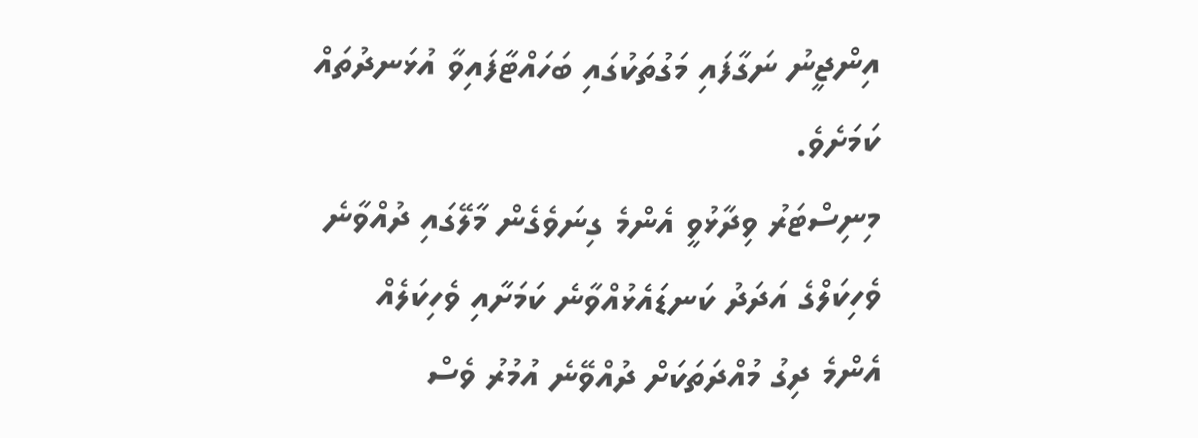އިންޖީނު ނަގާފައި މަގުތަކުގައި ބަހައްޓާފައިވާ އުޅަނދުތައް ކަމަށެވެ.
މިނިސްޓަރު ވިދާޅުވީ އެންމެ ގިނަވެގެން މާލޭގައި ދުއްވާނެ ވެހިކަލްގެ އަދަދު ކަނޑައެޅުއްވާނެ ކަމަށާއި ވެހިކަލެއް އެންމެ ދިގު މުއްދަތަކަށް ދުއްވޭނެ އުމުރު ވެސް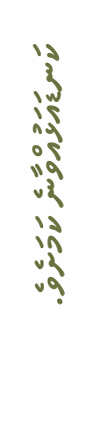ކަނޑައަޅުއްވާނެ ކަމަށެވެ.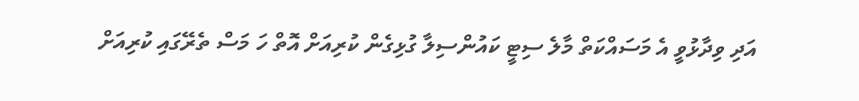އަދި ވިދާޅުވީ އެ މަސައްކަތް މާލެ ސިޓީ ކައުންސިލާ ގުޅިގެން ކުރިއަށް އޮތް ހަ މަސް ތެރޭގައި ކުރިއަށް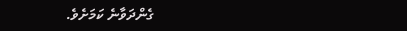ގެންދަވާނެ ކަމަށެވެ.